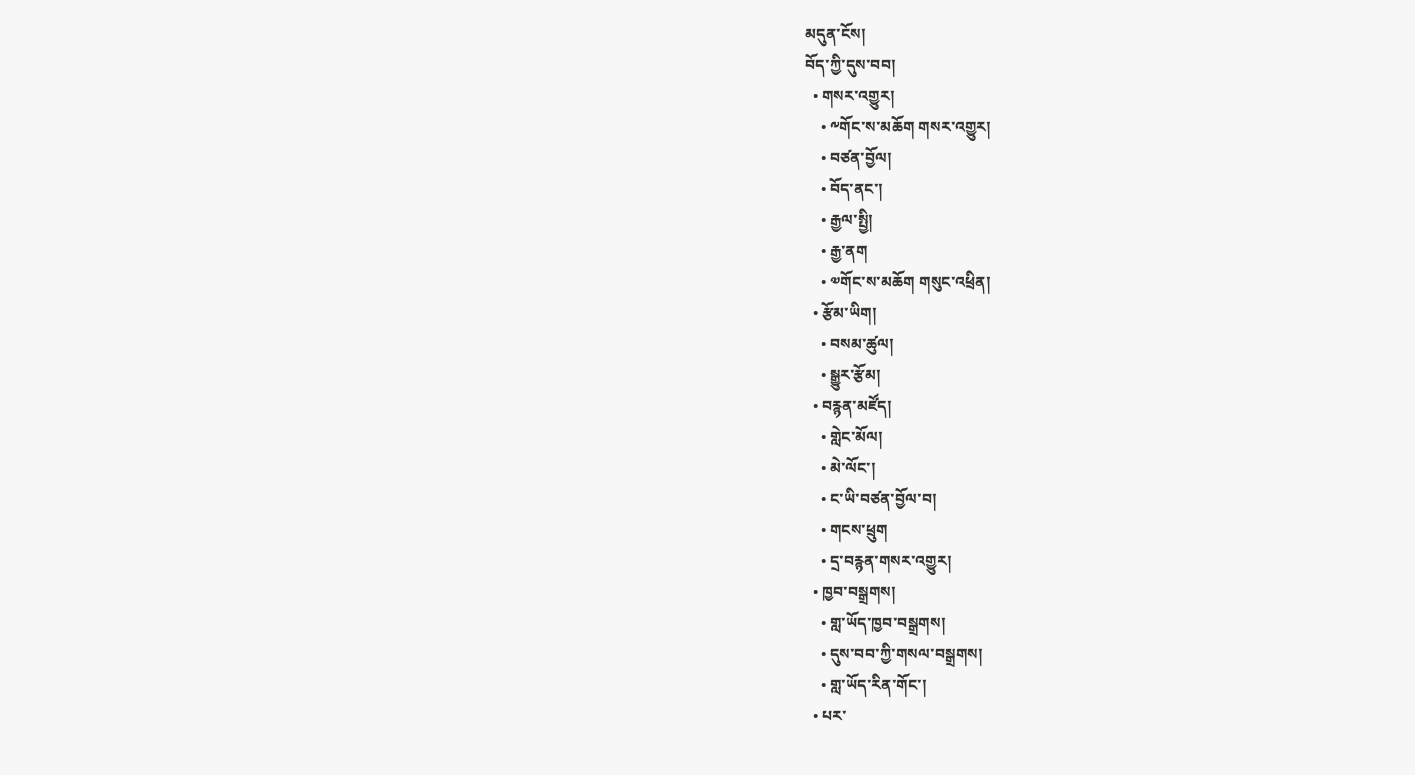མདུན་ངོས།
བོད་ཀྱི་དུས་བབ།
  • གསར་འགྱུར།
    • ༸གོང་ས་མཆོག གསར་འགྱུར།
    • བཙན་བྱོལ།
    • བོད་ནང་།
    • རྒྱལ་སྤྱི།
    • རྒྱ་ནག
    • ༧གོང་ས་མཆོག གསུང་འཕྲིན།
  • རྩོམ་ཡིག།
    • བསམ་ཚུལ།
    • སྒྱུར་རྩོམ།
  • བརྙན་མཛོད།
    • གླེང་མོལ།
    • མེ་ལོང་།
    • ང་ཡི་བཙན་བྱོལ་བ།
    • གངས་ཕྲུག
    • དྲ་བརྙན་གསར་འགྱུར།
  • ཁྱབ་བསྒྲགས།
    • གླ་ཡོད་ཁྱབ་བསྒྲགས།
    • དུས་བབ་ཀྱི་གསལ་བསྒྲགས།
    • གླ་ཡོད་རིན་གོང་།
  • པར་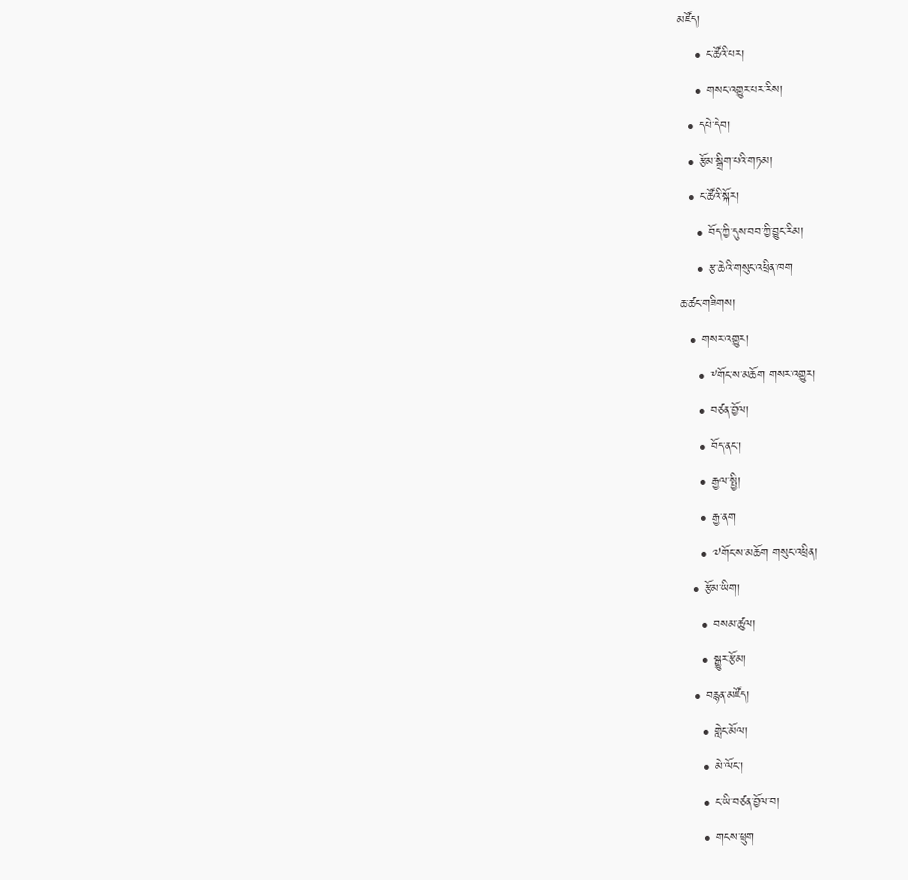མཛོད།
    • ང་ཚོའི་པར།
    • གསང་འགྱུར་པར་རིས།
  • དཔེ་དེབ།
  • རྩོམ་སྒྲིག་པའི་གཏམ།
  • ང་ཚོའི་སྐོར།
    • བོད་ཀྱི་དུས་བབ་ཀྱི་བྱུང་རིམ།
    • རྩ་ཆེའི་གསུང་འཕྲིན་ཁག
ཆ་ཚང་གཟིགས།
  • གསར་འགྱུར།
    • ༸གོང་ས་མཆོག གསར་འགྱུར།
    • བཙན་བྱོལ།
    • བོད་ནང་།
    • རྒྱལ་སྤྱི།
    • རྒྱ་ནག
    • ༧གོང་ས་མཆོག གསུང་འཕྲིན།
  • རྩོམ་ཡིག།
    • བསམ་ཚུལ།
    • སྒྱུར་རྩོམ།
  • བརྙན་མཛོད།
    • གླེང་མོལ།
    • མེ་ལོང་།
    • ང་ཡི་བཙན་བྱོལ་བ།
    • གངས་ཕྲུག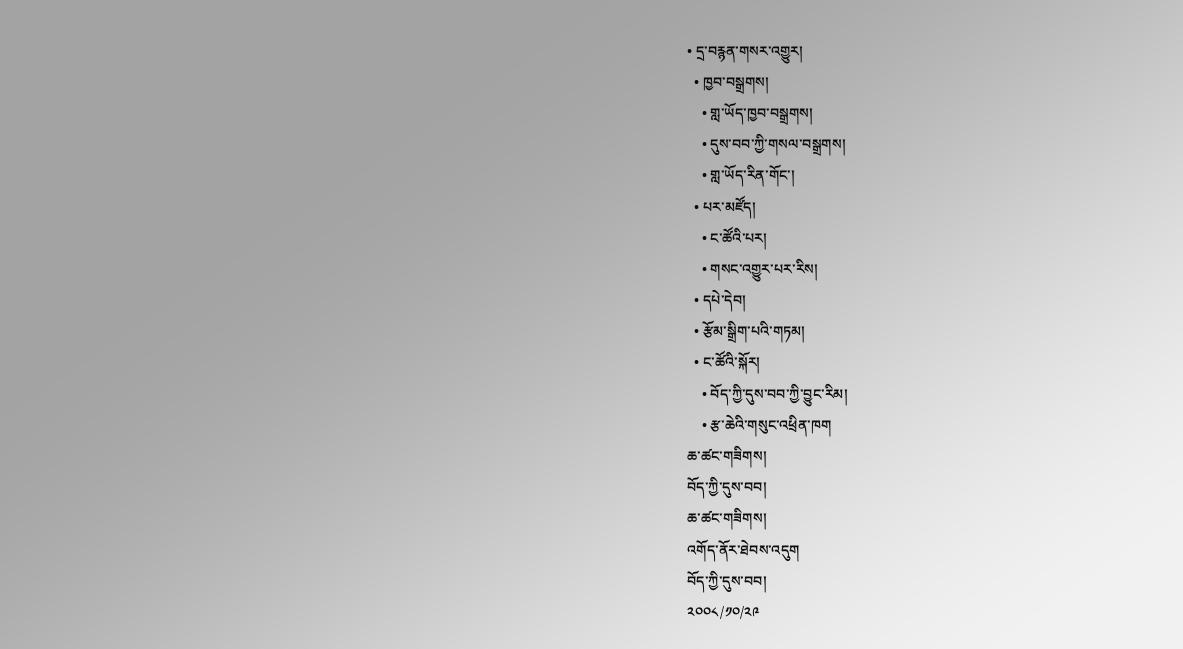• དྲ་བརྙན་གསར་འགྱུར།
  • ཁྱབ་བསྒྲགས།
    • གླ་ཡོད་ཁྱབ་བསྒྲགས།
    • དུས་བབ་ཀྱི་གསལ་བསྒྲགས།
    • གླ་ཡོད་རིན་གོང་།
  • པར་མཛོད།
    • ང་ཚོའི་པར།
    • གསང་འགྱུར་པར་རིས།
  • དཔེ་དེབ།
  • རྩོམ་སྒྲིག་པའི་གཏམ།
  • ང་ཚོའི་སྐོར།
    • བོད་ཀྱི་དུས་བབ་ཀྱི་བྱུང་རིམ།
    • རྩ་ཆེའི་གསུང་འཕྲིན་ཁག
ཆ་ཚང་གཟིགས།
བོད་ཀྱི་དུས་བབ།
ཆ་ཚང་གཟིགས།
འགོད་ནོར་ཐེབས་འདུག
བོད་ཀྱི་དུས་བབ།
༢༠༠༨/༡༠/༢༩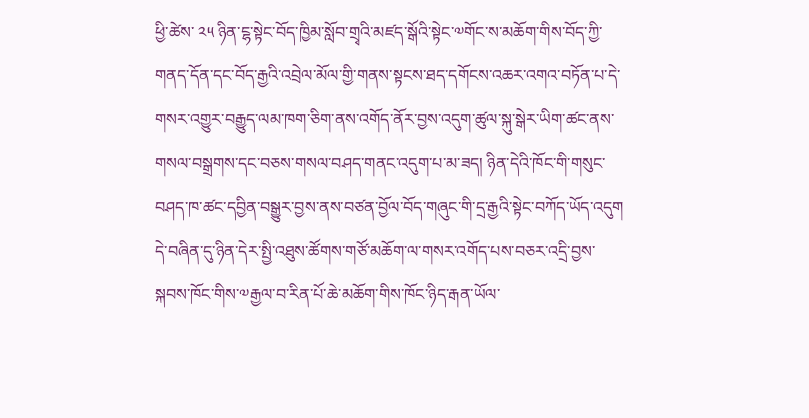ཕྱི་ཚེས་ ༢༥ ཉིན་ངྷ་སྟེང་བོད་ཁྱིམ་སློབ་གྲྭའི་མཛད་སྒོའི་སྟེང་༧གོང་ས་མཆོག་གིས་བོད་ཀྱི་གནད་དོན་དང་བོད་རྒྱའི་འབྲེལ་མོལ་གྱི་གནས་སྟངས་ཐད་དགོངས་འཆར་འགའ་བཏོན་པ་དེ་གསར་འགྱུར་བརྒྱུད་ལམ་ཁག་ཅིག་ནས་འགོད་ནོར་བྱས་འདུག་ཚུལ་སྐུ་སྒེར་ཡིག་ཚང་ནས་གསལ་བསྒྲགས་དང་བཅས་གསལ་བཤད་གནང་འདུག་པ་མ་ཟད། ཉིན་དེའི་ཁོང་གི་གསུང་བཤད་ཁ་ཚང་དབྱིན་བསྒྱུར་བྱས་ནས་བཙན་བྱོལ་བོད་གཞུང་གི་དྲ་རྒྱའི་སྟེང་བཀོད་ཡོད་འདུག
དེ་བཞིན་དུ་ཉིན་དེར་སྤྱི་འཐུས་ཚོགས་གཙོ་མཆོག་ལ་གསར་འགོད་པས་བཅར་འདྲི་བྱས་སྐབས་ཁོང་གིས་༧རྒྱལ་བ་རིན་པོ་ཆེ་མཆོག་གིས་ཁོང་ཉིད་རྒན་ཡོལ་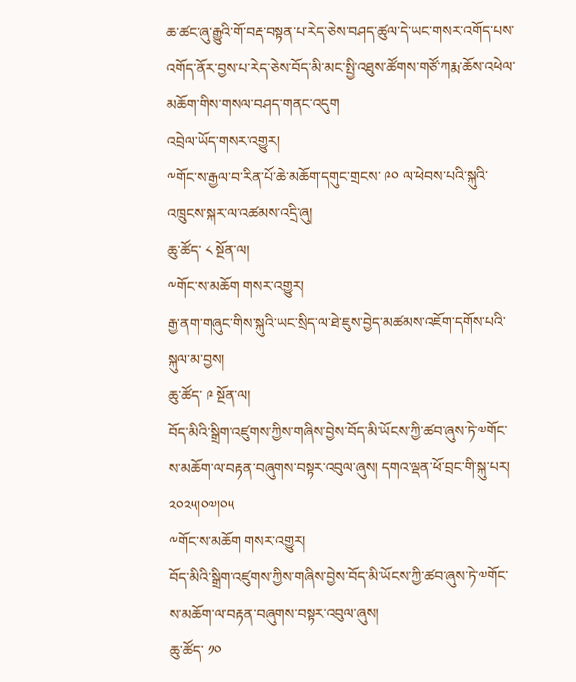ཆ་ཚང་ཞུ་རྒྱུའི་གོ་བརྡ་བསྟན་པ་རེད་ཅེས་བཤད་ཚུལ་དེ་ཡང་གསར་འགོད་པས་འགོད་ནོར་བྱས་པ་རེད་ཅེས་བོད་མི་མང་སྤྱི་འཐུས་ཚོགས་གཙོ་ཀརྨ་ཆོས་འཕེལ་མཆོག་གིས་གསལ་བཤད་གནང་འདུག
འབྲེལ་ཡོད་གསར་འགྱུར།
༸གོང་ས་རྒྱལ་བ་རིན་པོ་ཆེ་མཆོག་དགུང་གྲངས་ ༩༠ ལ་ཕེབས་པའི་སྐུའི་འཁྲུངས་སྐར་ལ་འཚམས་འདྲི་ཞུ།
ཆུ་ཚོད་ ༨ སྔོན་ལ།
༸གོང་ས་མཆོག གསར་འགྱུར།
རྒྱ་ནག་གཞུང་གིས་སྐུའི་ཡང་སྲིད་ལ་ཐེ་ཇུས་བྱེད་མཚམས་འཇོག་དགོས་པའི་སྐུལ་མ་བྱས།
ཆུ་ཚོད་ ༩ སྔོན་ལ།
བོད་མིའི་སྒྲིག་འཛུགས་ཀྱིས་གཞིས་བྱེས་བོད་མི་ཡོངས་ཀྱི་ཚབ་ཞུས་ཏེ་༧གོང་ས་མཆོག་ལ་བརྟན་བཞུགས་བསྟར་འབུལ་ཞུས། དགའ་ལྡན་ཕོ་བྲང་གི་སྐུ་པར། ༢༠༢༥།༠༧།༠༥
༸གོང་ས་མཆོག གསར་འགྱུར།
བོད་མིའི་སྒྲིག་འཛུགས་ཀྱིས་གཞིས་བྱེས་བོད་མི་ཡོངས་ཀྱི་ཚབ་ཞུས་ཏེ་༧གོང་ས་མཆོག་ལ་བརྟན་བཞུགས་བསྟར་འབུལ་ཞུས།
ཆུ་ཚོད་ ༡༠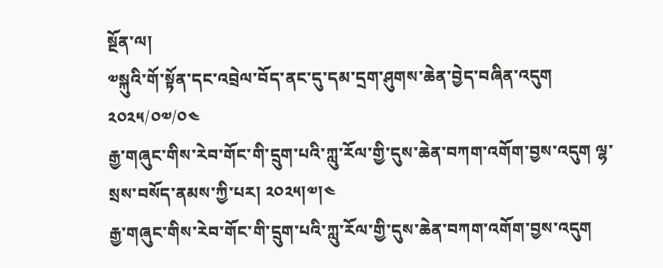སྔོན་ལ།
༧སྐུའི་གོ་སྟོན་དང་འབྲེལ་བོད་ནང་དུ་དམ་དྲག་ཤུགས་ཆེན་བྱེད་བཞིན་འདུག
༢༠༢༥/༠༧/༠༤
རྒྱ་གཞུང་གིས་རེབ་གོང་གི་དྲུག་པའི་ཀླུ་རོལ་གྱི་དུས་ཆེན་བཀག་འགོག་བྱས་འདུག ལྷ་སྲས་བསོད་ནམས་ཀྱི་པར། ༢༠༢༥།༧།༤
རྒྱ་གཞུང་གིས་རེབ་གོང་གི་དྲུག་པའི་ཀླུ་རོལ་གྱི་དུས་ཆེན་བཀག་འགོག་བྱས་འདུག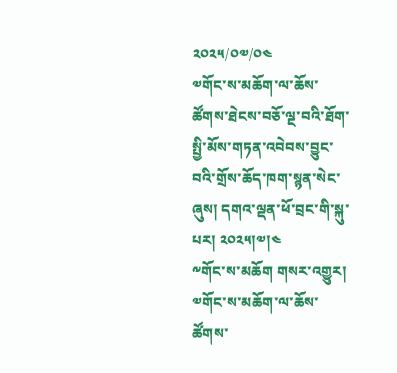༢༠༢༥/༠༧/༠༤
༧གོང་ས་མཆོག་ལ་ཆོས་ཚོགས་ཐེངས་བཅོ་ལྔ་བའི་ཐོག་སྤྱི་མོས་གཏན་འབེབས་བྱུང་བའི་གྲོས་ཆོད་ཁག་སྙན་སེང་ཞུས། དགའ་ལྡན་ཕོ་བྲང་གི་སྐུ་པར། ༢༠༢༥།༧།༤
༸གོང་ས་མཆོག གསར་འགྱུར།
༧གོང་ས་མཆོག་ལ་ཆོས་ཚོགས་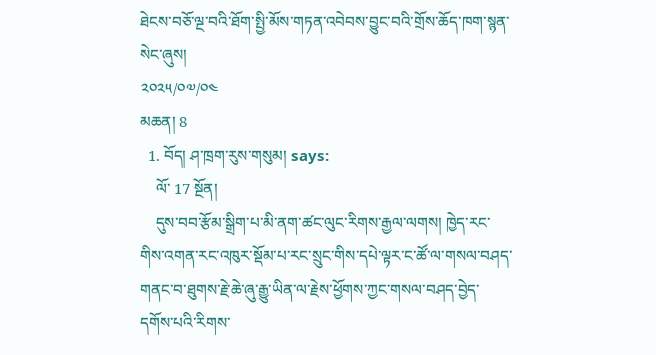ཐེངས་བཅོ་ལྔ་བའི་ཐོག་སྤྱི་མོས་གཏན་འབེབས་བྱུང་བའི་གྲོས་ཆོད་ཁག་སྙན་སེང་ཞུས།
༢༠༢༥/༠༧/༠༤
མཆན། 8
  1. བོད། ཤ་ཁྲག་རུས་གསུམ། says:
    ལོ་ 17 སྔོན།
    དུས་བབ་རྩོམ་སྒྲིག་པ་མི་ནག་ཚང་ལུང་རིགས་རྒྱལ་ལགས། ཁྱེད་རང་གིས་འགན་རང་འཁུར་སྡོམ་པ་རང་སྲུང་གིས་དཔེ་ལྟར་ང་ཚོ་ལ་གསལ་བཤད་གནང་བ་ཐུགས་རྗེ་ཆེ་ཞུ་རྒྱུ་ཡིན་ལ་རྗེས་ཕྱོགས་ཀྱང་གསལ་བཤད་བྱེད་དགོས་པའི་རིགས་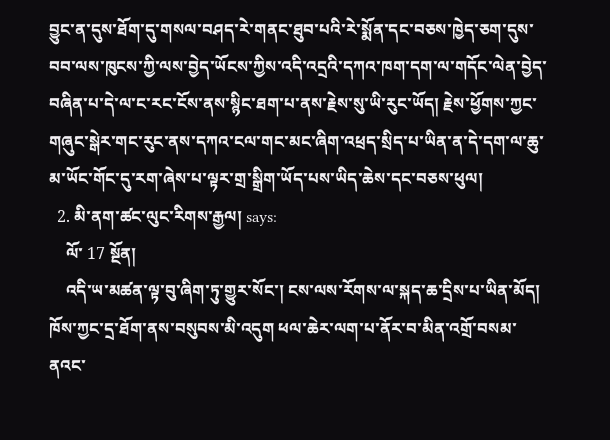བྱུང་ན་དུས་ཐོག་དུ་གསལ་བཤད་རེ་གནང་ཐུབ་པའི་རེ་སྨོན་དང་བཅས་ཁྱེད་ཅག་དུས་བབ་ལས་ཁུངས་ཀྱི་ལས་བྱེད་ཡོངས་ཀྱིས་འདི་འདྲའི་དཀའ་ཁག་དག་ལ་གདོང་ལེན་བྱེད་བཞིན་པ་དེ་ལ་ང་རང་ངོས་ནས་སྙིང་ཐག་པ་ནས་རྗེས་སུ་ཡི་རུང་ཡོད། རྗེས་ཕྱོགས་ཀྱང་གཞུང་སྒེར་གང་རུང་ནས་དཀའ་ངལ་གང་མང་ཞིག་འཕྲད་སྲིད་པ་ཡིན་ན་དེ་དག་ལ་ཆུ་མ་ཡོང་གོང་དུ་རག་ཞེས་པ་ལྟར་གྲ་སྒྲིག་ཡོད་པས་ཡིད་ཆེས་དང་བཅས་ཕུལ།
  2. མི་ནག་ཚང་ལུང་རིགས་རྒྱལ། says:
    ལོ་ 17 སྔོན།
    འདི་ཡ་མཚན་ལྟ་བུ་ཞིག་ཏུ་གྱུར་སོང་། ངས་ལས་རོགས་ལ་སྐད་ཆ་དྲིས་པ་ཡིན་མོད། ཁོས་ཀྱང་དྲ་ཐོག་ནས་བསུབས་མི་འདུག ཕལ་ཆེར་ལག་པ་ནོར་བ་མིན་འགྲོ་བསམ་ནའང་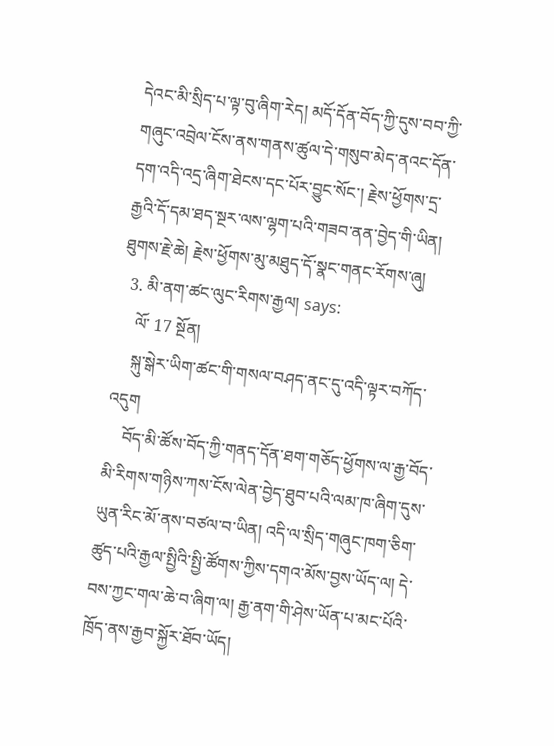དེའང་མི་སྲིད་པ་ལྟ་བུ་ཞིག་རེད། མདོ་དོན་བོད་ཀྱི་དུས་བབ་ཀྱི་གཞུང་འབྲེལ་ངོས་ནས་གནས་ཚུལ་དེ་གསུབ་མེད་ནའང་དོན་དག་འདི་འདྲ་ཞིག་ཐེངས་དང་པོར་བྱུང་སོང་། རྗེས་ཕྱོགས་དྲ་རྒྱའི་དོ་དམ་ཐད་སྔར་ལས་ལྷག་པའི་གཟབ་ནན་བྱེད་གི་ཡིན། ཐུགས་རྗེ་ཆེ། རྗེས་ཕྱོགས་མུ་མཐུད་དོ་སྣང་གནང་རོགས་ཞུ།
  3. མི་ནག་ཚང་ལུང་རིགས་རྒྱལ། says:
    ལོ་ 17 སྔོན།
    སྐུ་སྒེར་ཡིག་ཚང་གི་གསལ་བཤད་ནང་དུ་འདི་ལྟར་བཀོད་འདུག
    བོད་མི་ཚོས་བོད་ཀྱི་གནད་དོན་ཐག་གཅོད་ཕྱོགས་ལ་རྒྱ་བོད་མི་རིགས་གཉིས་ཀས་ངོས་ལེན་བྱེད་ཐུབ་པའི་ལམ་ཁ་ཞིག་དུས་ཡུན་རིང་མོ་ནས་བཙལ་བ་ཡིན། འདི་ལ་སྲིད་གཞུང་ཁག་ཅིག་ཚུད་པའི་རྒྱལ་སྤྱིའི་སྤྱི་ཚོགས་ཀྱིས་དགའ་མོས་བྱས་ཡོད་ལ། དེ་བས་ཀྱང་གལ་ཆེ་བ་ཞིག་ལ། རྒྱ་ནག་གི་ཤེས་ཡོན་པ་མང་པོའི་ཁྲོད་ནས་རྒྱབ་སྐྱོར་ཐོབ་ཡོད།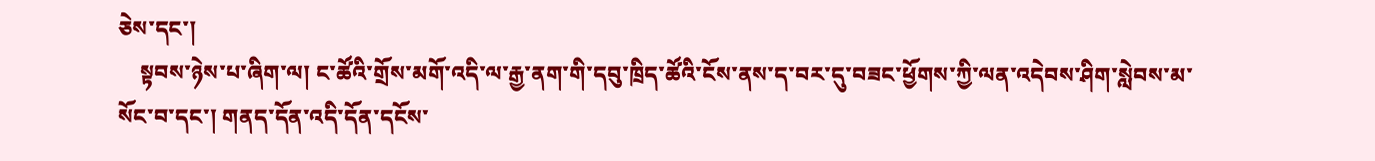ཅེས་དང་།
    སྟབས་ཉེས་པ་ཞིག་ལ། ང་ཚོའི་གྲོས་མགོ་འདི་ལ་རྒྱ་ནག་གི་དབུ་ཁྲིད་ཚོའི་ངོས་ནས་ད་བར་དུ་བཟང་ཕྱོགས་ཀྱི་ལན་འདེབས་ཤིག་སླེབས་མ་སོང་བ་དང་། གནད་དོན་འདི་དོན་དངོས་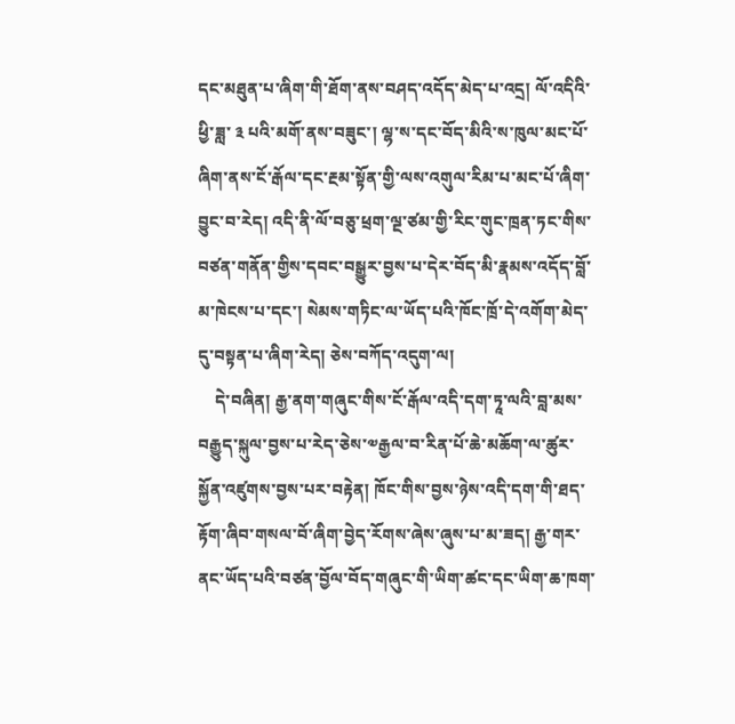དང་མཐུན་པ་ཞིག་གི་ཐོག་ནས་བཤད་འདོད་མེད་པ་འདྲ། ལོ་འདིའི་ཕྱི་ཟླ་ ༣ པའི་མགོ་ནས་བཟུང་། ལྷ་ས་དང་བོད་མིའི་ས་ཁུལ་མང་པོ་ཞིག་ནས་ངོ་རྒོལ་དང་རྔམ་སྟོན་གྱི་ལས་འགུལ་རིམ་པ་མང་པོ་ཞིག་བྱུང་བ་རེད། འདི་ནི་ལོ་བཅུ་ཕྲག་ལྔ་ཙམ་གྱི་རིང་གུང་ཁྲན་ཏང་གིས་བཙན་གནོན་གྱིས་དབང་བསྒྱུར་བྱས་པ་དེར་བོད་མི་རྣམས་འདོད་བློ་མ་ཁེངས་པ་དང་། སེམས་གཏིང་ལ་ཡོད་པའི་ཁོང་ཁྲོ་དེ་འགོག་མེད་དུ་བསྟན་པ་ཞིག་རེད། ཅེས་བཀོད་འདུག་ལ།
    དེ་བཞིན། རྒྱ་ནག་གཞུང་གིས་ངོ་རྒོལ་འདི་དག་ཏཱ་ལའི་བླ་མས་བརྒྱུད་སྐུལ་བྱས་པ་རེད་ཅེས་༧རྒྱལ་བ་རིན་པོ་ཆེ་མཆོག་ལ་ཚུར་སྐྱོན་འཛུགས་བྱས་པར་བརྟེན། ཁོང་གིས་བྱས་ཉེས་འདི་དག་གི་ཐད་རྟོག་ཞིབ་གསལ་བོ་ཞིག་བྱེད་རོགས་ཞེས་ཞུས་པ་མ་ཟད། རྒྱ་གར་ནང་ཡོད་པའི་བཙན་བྱོལ་བོད་གཞུང་གི་ཡིག་ཚང་དང་ཡིག་ཆ་ཁག་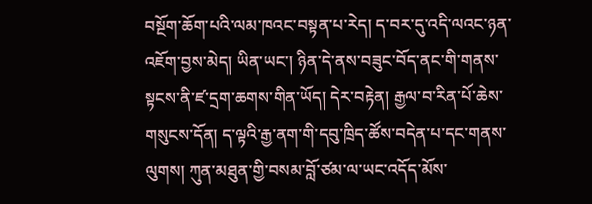བསྔོག་ཆོག་པའི་ལམ་ཁའང་བསྟན་པ་རེད། ད་བར་དུ་འདི་ལའང་ཉན་འཇོག་བྱས་མེད། ཡིན་ཡང་། ཉིན་དེ་ནས་བཟུང་བོད་ནང་གི་གནས་སྟངས་ནི་ཛ་དྲག་ཆགས་གིན་ཡོད། དེར་བརྟེན། རྒྱལ་བ་རིན་པོ་ཆེས་གསུངས་དོན། ད་ལྟའི་རྒྱ་ནག་གི་དབུ་ཁྲིད་ཚོས་བདེན་པ་དང་གནས་ལུགས། ཀུན་མཐུན་གྱི་བསམ་བློ་ཙམ་ལ་ཡང་འདོད་མོས་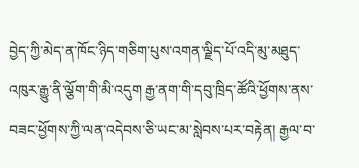བྱེད་ཀྱི་མེད་ན་ཁོང་ཉིད་གཅིག་པུས་འགན་ལྗིད་པོ་འདི་མུ་མཐུད་འཁུར་རྒྱུ་ནི་ལྕོག་གི་མི་འདུག རྒྱ་ནག་གི་དབུ་ཁྲིད་ཚོའི་ཕྱོགས་ནས་བཟང་ཕྱོགས་ཀྱི་ལན་འདེབས་ཅི་ཡང་མ་སླེབས་པར་བརྟེན། རྒྱལ་བ་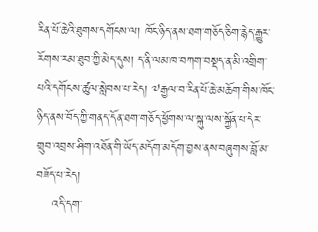རིན་པོ་ཆེའི་ཐུགས་དགོངས་ལ། ཁོང་ཉིད་ནས་ཐག་གཅོད་ཅིག་རྙེད་རྒྱུར་རོགས་རམ་ཐུབ་ཀྱི་མེད་དུས། ད་ནི་ལམ་ཁ་བཀག་བསྡད་ན་མི་འགྲིག་པའི་དགོངས་ཚུལ་སླེབས་པ་རེད། ༧རྒྱལ་བ་རིན་པོ་ཆེ་མཆོག་གིས་ཁོང་ཉིད་ནས་བོད་ཀྱི་གནད་དོན་ཐག་གཅོད་ཕྱོགས་ལ་སྐུ་ལས་སྐྱོན་པ་དེར་གྲུབ་འབྲས་ཤིག་འཐོན་གི་ཡོད་མདོག་མདོག་བྱས་ནས་བཞུགས་བློ་མ་བཟོད་པ་རེད།
    འདི་དག་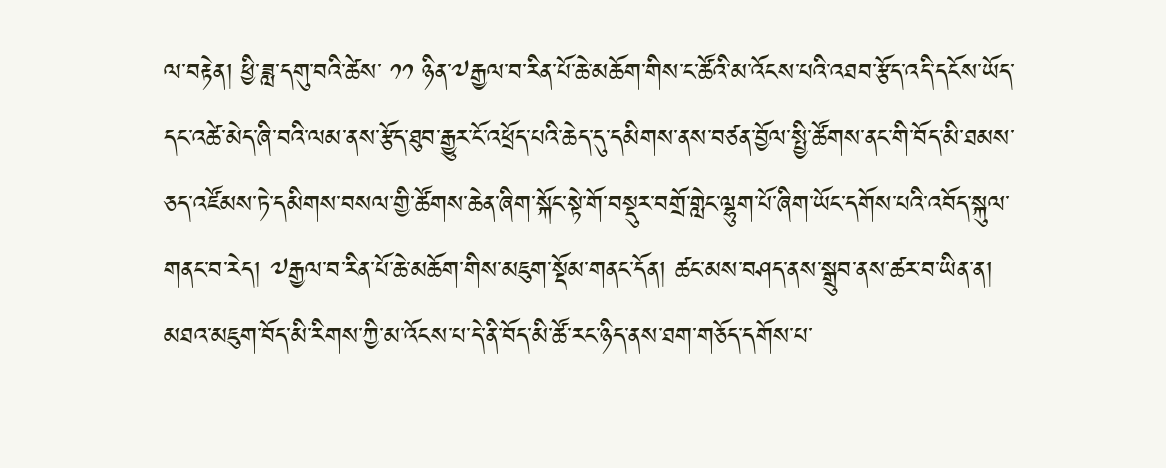ལ་བརྟེན། ཕྱི་ཟླ་དགུ་བའི་ཚེས་ ༡༡ ཉིན་༧རྒྱལ་བ་རིན་པོ་ཆེ་མཆོག་གིས་ང་ཚོའི་མ་འོངས་པའི་འཐབ་རྩོད་འདི་དངོས་ཡོད་དང་འཚེ་མེད་ཞི་བའི་ལམ་ནས་རྩོད་ཐུབ་རྒྱུར་ངོ་འཕྲོད་པའི་ཆེད་དུ་དམིགས་ནས་བཙན་བྱོལ་སྤྱི་ཚོགས་ནང་གི་བོད་མི་ཐམས་ཅད་འཛོམས་ཏེ་དམིགས་བསལ་གྱི་ཚོགས་ཆེན་ཞིག་སྐོང་སྟེ་གོ་བསྡུར་བགྲོ་གླེང་ལྷུག་པོ་ཞིག་ཡོང་དགོས་པའི་འབོད་སྐུལ་གནང་བ་རེད། ༧རྒྱལ་བ་རིན་པོ་ཆེ་མཆོག་གིས་མཇུག་སྡོམ་གནང་དོན། ཚང་མས་བཤད་ནས་སྒྲུབ་ནས་ཚར་བ་ཡིན་ན། མཐའ་མཇུག་བོད་མི་རིགས་ཀྱི་མ་འོངས་པ་དེ་ནི་བོད་མི་ཚོ་རང་ཉིད་ནས་ཐག་གཅོད་དགོས་པ་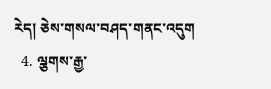རེད། ཅེས་གསལ་བཤད་གནང་འདུག
  4. ལྕགས་རྒྱ་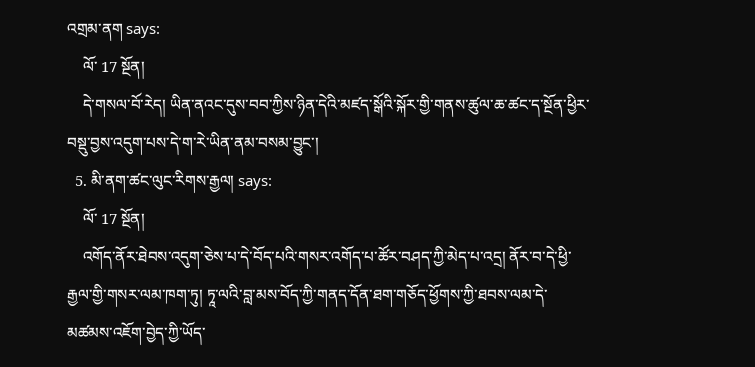འགྲམ་ནག says:
    ལོ་ 17 སྔོན།
    དེ་གསལ་བོ་རེད། ཡིན་ནའང་དུས་བབ་ཀྱིས་ཉིན་དེའི་མཛད་སྒོའི་སྐོར་གྱི་གནས་ཚུལ་ཆ་ཚང་ད་སྔོན་ཕྱིར་བསྡུ་བྱས་འདུག་པས་དེ་ག་རེ་ཡིན་ནམ་བསམ་བྱུང་།
  5. མི་ནག་ཚང་ལུང་རིགས་རྒྱལ། says:
    ལོ་ 17 སྔོན།
    འགོད་ནོར་ཐེབས་འདུག་ཅེས་པ་དེ་བོད་པའི་གསར་འགོད་པ་ཚོར་བཤད་ཀྱི་མེད་པ་འདྲ། ནོར་བ་དེ་ཕྱི་རྒྱལ་གྱི་གསར་ལམ་ཁག་ཏུ། ཏཱ་ལའི་བླ་མས་བོད་ཀྱི་གནད་དོན་ཐག་གཅོད་ཕྱོགས་ཀྱི་ཐབས་ལམ་དེ་མཚམས་འཇོག་བྱེད་ཀྱི་ཡོད་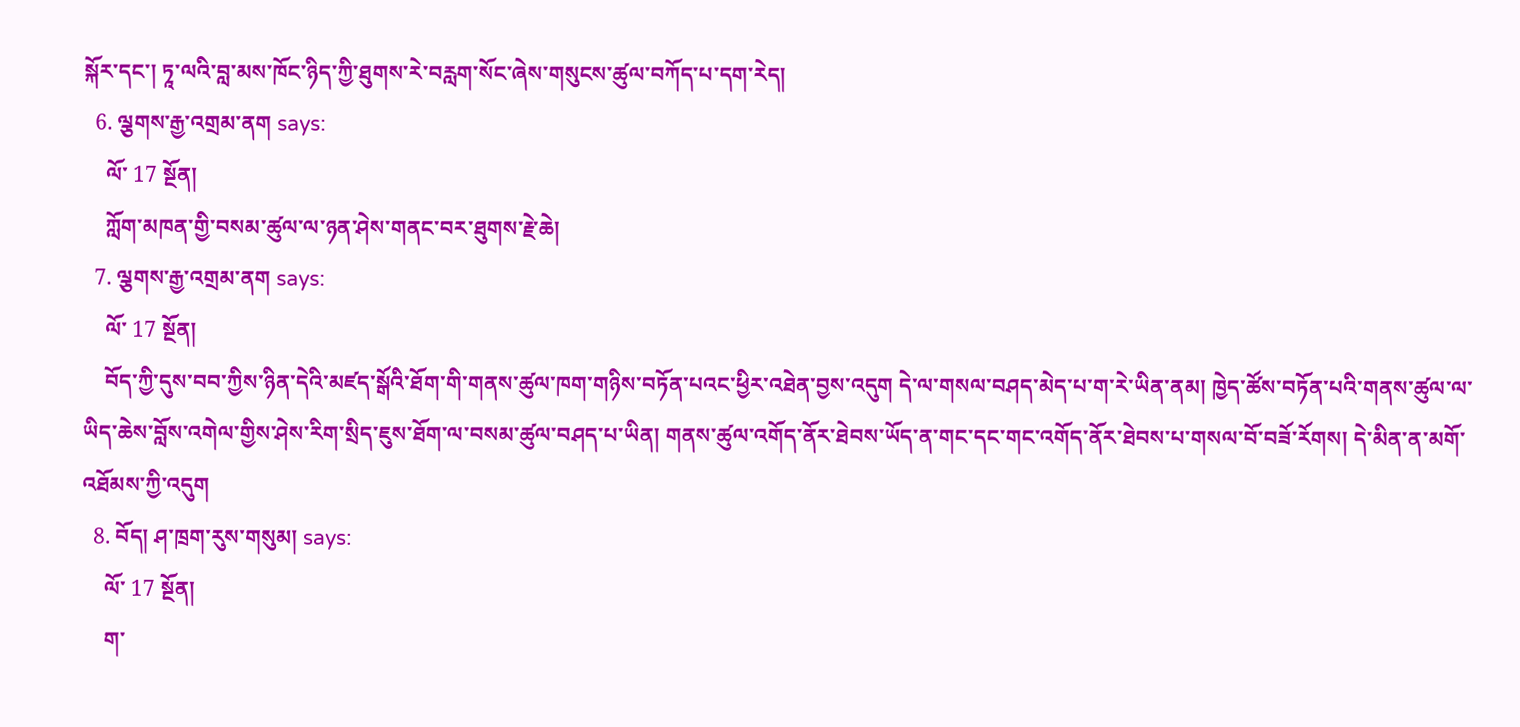སྐོར་དང་། ཏཱ་ལའི་བླ་མས་ཁོང་ཉིད་ཀྱི་ཐུགས་རེ་བརླག་སོང་ཞེས་གསུངས་ཚུལ་བཀོད་པ་དག་རེད།
  6. ལྕགས་རྒྱ་འགྲམ་ནག says:
    ལོ་ 17 སྔོན།
    ཀློག་མཁན་གྱི་བསམ་ཚུལ་ལ་ཉན་ཤེས་གནང་བར་ཐུགས་རྗེ་ཆེ།
  7. ལྕགས་རྒྱ་འགྲམ་ནག says:
    ལོ་ 17 སྔོན།
    བོད་ཀྱི་དུས་བབ་ཀྱིས་ཉིན་དེའི་མཛད་སྒོའི་ཐོག་གི་གནས་ཚུལ་ཁག་གཉིས་བཏོན་པའང་ཕྱིར་འཐེན་བྱས་འདུག དེ་ལ་གསལ་བཤད་མེད་པ་ག་རེ་ཡིན་ནམ། ཁྱེད་ཚོས་བཏོན་པའི་གནས་ཚུལ་ལ་ཡིད་ཆེས་བློས་འགེལ་གྱིས་ཤེས་རིག་སྲིད་ཇུས་ཐོག་ལ་བསམ་ཚུལ་བཤད་པ་ཡིན། གནས་ཚུལ་འགོད་ནོར་ཐེབས་ཡོད་ན་གང་དང་གང་འགོད་ནོར་ཐེབས་པ་གསལ་བོ་བཟོ་རོགས། དེ་མིན་ན་མགོ་འཐོམས་ཀྱི་འདུག
  8. བོད། ཤ་ཁྲག་རུས་གསུམ། says:
    ལོ་ 17 སྔོན།
    ག་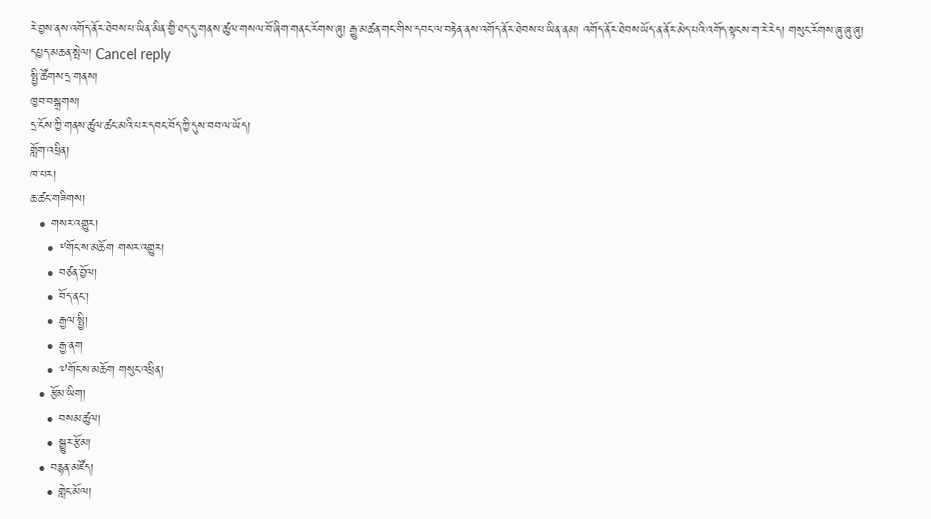རེ་བྱས་ནས་འགོད་ནོར་ཐེབས་པ་ཡིན་མིན་གྱི་ཐད་དུ་གནས་ཚུལ་གསལ་བོ་ཞིག་གནང་རོགས་ཞུ། རྒྱུ་མཚན་གང་གིས་དབང་ལ་བརྟེན་ནས་འགོད་ནོར་ཐེབས་པ་ཡིན་ནམ། འགོད་ནོར་ཐེབས་ཡོད་ན་ནོར་མེད་པའི་འགོད་སྟངས་ག་རེ་རེད། གསུང་རོགས་ཞུ་ཞུ་ཞུ།
དཔྱད་མཆན་སྤེལ། Cancel reply
སྤྱི་ཚོགས་དྲ་གནས།
ཁྱབ་བསྒྲགས།
དྲ་ངོས་ཀྱི་གནས་ཚུལ་ཚང་མའི་པར་དབང་བོད་ཀྱི་དུས་བབ་ལ་ཡོད།
གློག་འཕྲིན།
ཁ་པར།
ཆ་ཚང་གཟིགས།
  • གསར་འགྱུར།
    • ༸གོང་ས་མཆོག གསར་འགྱུར།
    • བཙན་བྱོལ།
    • བོད་ནང་།
    • རྒྱལ་སྤྱི།
    • རྒྱ་ནག
    • ༧གོང་ས་མཆོག གསུང་འཕྲིན།
  • རྩོམ་ཡིག།
    • བསམ་ཚུལ།
    • སྒྱུར་རྩོམ།
  • བརྙན་མཛོད།
    • གླེང་མོལ།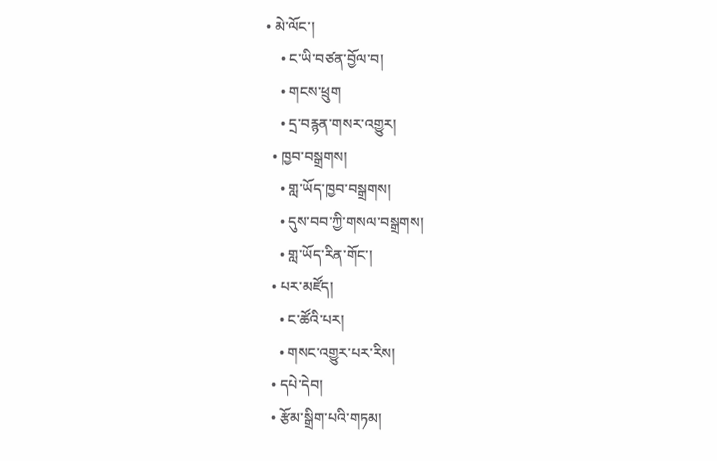• མེ་ལོང་།
    • ང་ཡི་བཙན་བྱོལ་བ།
    • གངས་ཕྲུག
    • དྲ་བརྙན་གསར་འགྱུར།
  • ཁྱབ་བསྒྲགས།
    • གླ་ཡོད་ཁྱབ་བསྒྲགས།
    • དུས་བབ་ཀྱི་གསལ་བསྒྲགས།
    • གླ་ཡོད་རིན་གོང་།
  • པར་མཛོད།
    • ང་ཚོའི་པར།
    • གསང་འགྱུར་པར་རིས།
  • དཔེ་དེབ།
  • རྩོམ་སྒྲིག་པའི་གཏམ།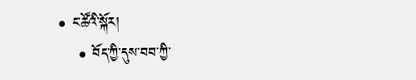• ང་ཚོའི་སྐོར།
    • བོད་ཀྱི་དུས་བབ་ཀྱི་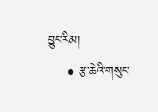བྱུང་རིམ།
    • རྩ་ཆེའི་གསུང་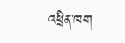འཕྲིན་ཁག